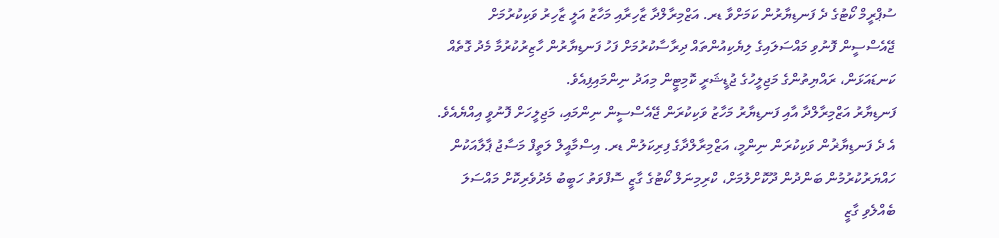ސުޕްރީމް ކޯޓުގެ ދެ ފަނޑިޔާރުން ކަމަށްވާ ޑރ. އަޒްމިރާލްދާ ޒާހިރާއި މަހާޒު އަލީ ޒާހިރު ވަކިކުރުމަށް ޖޭއެސްސީން ފޮނުވި މައްސަލައިގެ ލިޔެކިއުންތައް ދިރާސާކުރުމަށް ފަހު ފަނޑިޔާރުން ހާޒިރުކުރުމާ މެދު ގޮތެއް ކަނޑައަޅަން، ރައްޔިތުންގެ މަޖިލީހުގެ ޖުޑީޝަރީ ކޮމިޓީން މިއަދު ނިންމައިފިއެވެ.
ފަނޑިޔާރު އަޒްމިރާލްދާ އާއި ފަނޑިޔާރު މަހާޒު ވަކިކުރަން ޖޭއެސްސީން ނިންމައި، މަޖިލީހަށް ފޮނުވީ އިއްޔެއެވެ. އެ ދެ ފަނޑިޔާޜުން ވަކިކުރަން ނިންމީ، އަޒްމިރާލްދާގެ ފިރިކަލުން ޑރ. އިސްމާއީލް ލަތީފް މަސާޖު ޕާލާއަކުން ހައްޔަރުކުރުމުން ބަންދުން ދޫކޮށްލުމަށް، ކްރިމިނަލް ކޯޓުގެ ގާޒީ ސޮފްވަތު ހަބީބު މެދުވެރިކޮށް މައްސަލަ ބެއްލެވި ގާޒީ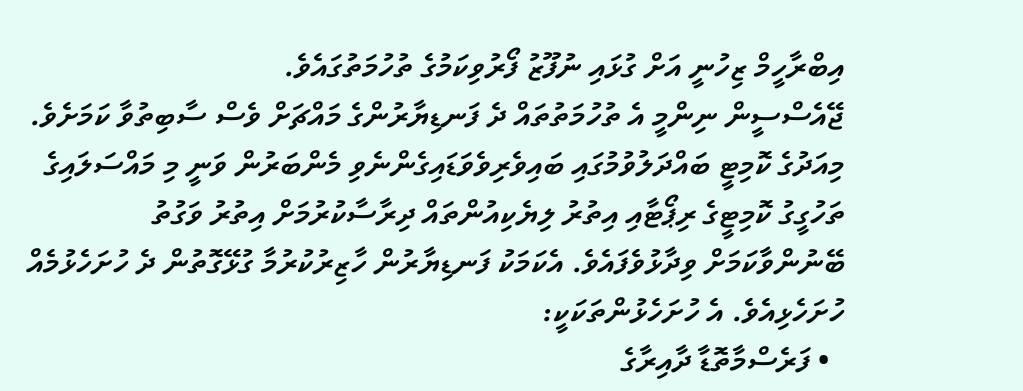އިބްރާހީމް ޒިހުނީ އަށް ގުޅައި ނުފޫޒު ފޯރުވިކަމުގެ ތުހުމަތުގައެވެ.
ޖޭއެސްސީން ނިންމީ އެ ތުހުމަތުތައް ދެ ފަނޑިޔާރުންގެ މައްޗަށް ވެސް ސާބިތުވާ ކަމަށެވެ.
މިއަދުގެ ކޮމިޓީ ބައްދަލުވުމުގައި ބައިވެރިވެވަޑައިގެންނެވި މެންބަރުން ވަނީ މި މައްސަލައިގެ ތަހުގީގު ކޮމިޓީގެ ރިޕޯޓާއި އިތުރު ލިޔެކިއުންތައް ދިރާސާކުރުމަށް އިތުރު ވަގުތު ބޭނުންވާކަމަށް ވިދާޅުވެފައެވެ. އެކަމަކު ފަނޑިޔާރުން ހާޒިރުކުރުމާ ގުޅޭގޮތުން ދެ ހުށަހެޅުމެއް ހުށަހެޅިއެވެ. އެ ހުށަހެޅުންތަކަކީ:
  • ފަރެސްމާތޮޑާ ދާއިރާގެ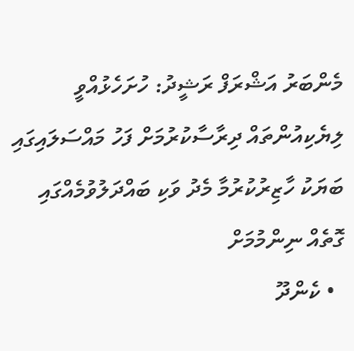މެންބަރު އަޝްރަފް ރަޝީދު: ހުށަހެޅުއްވީ ލިޔެކިއުންތައް ދިރާސާކުރުމަށް ފަހު މައްސަލައިގައި ބަޔަކު ހާޒިރުކުރުމާ މެދު ވަކި ބައްދަލުވުމެއްގައި ގޮތެއް ނިންމުމަށް
  • ކެންދޫ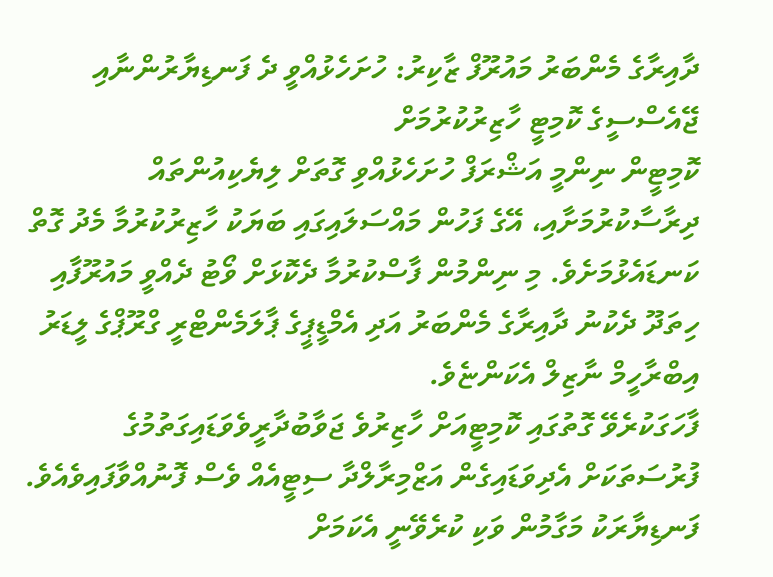ދާއިރާގެ މެންބަރު މައުރޫފް ޒާކިރު: ހުށަހެޅުއްވީ ދެ ފަނޑިޔާރުންނާއި ޖޭއެސްސީގެ ކޮމިޓީ ހާޒިރުކުރުމަށް
ކޮމިޓީން ނިންމީ އަޝްރަފް ހުށަހެޅުއްވި ގޮތަށް ލިޔެކިއުންތައް ދިރާސާކުރުމަށާއި، އޭގެ ފަހުން މައްސަލައިގައި ބަޔަކު ހާޒިރުކުރުމާ މެދު ގޮތް ކަނޑައެޅުމަށެވެ. މި ނިންމުން ފާސްކުރުމާ ދެކޮޅަށް ވޯޓު ދެއްވީ މައުރޫފާއި ހިތަދޫ ދެކުނު ދާއިރާގެ މެންބަރު އަދި އެމްޑީޕީގެ ޕާލަމެންޓްރީ ގްރޫޕްގެ ލީޑަރު އިބްރާހީމް ނާޒިލް އެކަންޏެވެ.
ފާހަގަކުރެވޭ ގޮތުގައި ކޮމިޓީއަށް ހާޒިރުވެ ޖަވާބުދާރީވެވަޑައިގަތުމުގެ ފުރުސަތަކަށް އެދިވަޑައިގެން އަޒްމިރާލްދާ ސިޓީއެއް ވެސް ފޮނުއްވާފައިވެއެވެ.
ފަނޑިޔާރަކު މަގާމުން ވަކި ކުރެވޭނީ އެކަމަށް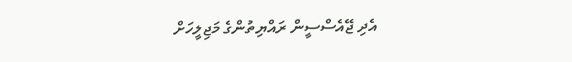އެދި ޖޭއެސްސީން ރައްޔިތުންގެ މަޖިލީހަށް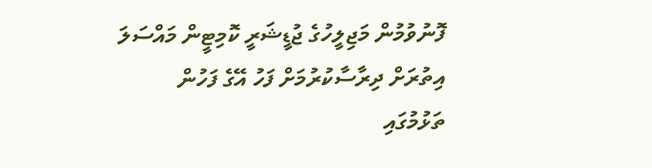ފޮނުވުމުން މަޖިލީހުގެ ޖުޑީޝަރީ ކޮމިޓީން މައްސަލަ އިތުރަށް ދިރާސާކުރުމަށް ފަހު އޭގެ ފަހުން ތަޅުމުގައި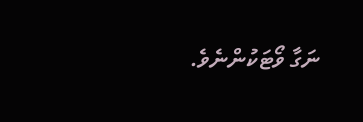ނަގާ ވޯޓަކުންނެވެ.